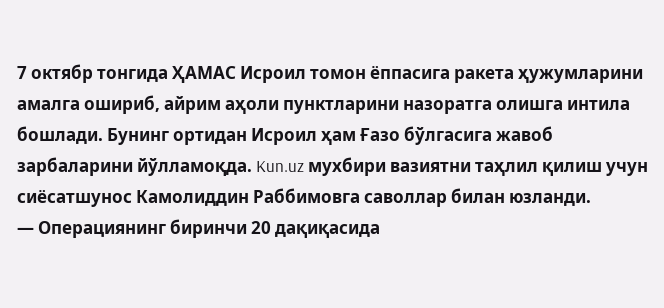7 октябр тонгида ҲАМАС Исроил томон ёппасига ракета ҳужумларини амалга ошириб, айрим аҳоли пунктларини назоратга олишга интила бошлади. Бунинг ортидан Исроил ҳам Ғазо бўлгасига жавоб зарбаларини йўлламоқда. Kun.uz мухбири вазиятни таҳлил қилиш учун сиёсатшунос Камолиддин Раббимовга саволлар билан юзланди.
— Операциянинг биринчи 20 дақиқасида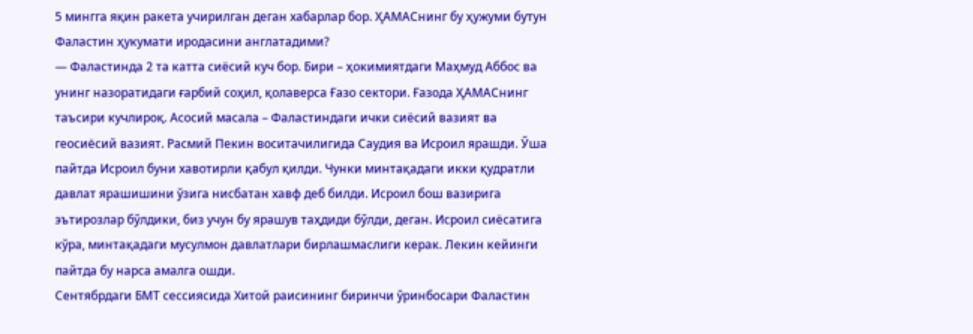5 мингга яқин ракета учирилган деган хабарлар бор. ҲАМАСнинг бу ҳужуми бутун Фаластин ҳукумати иродасини англатадими?
— Фаластинда 2 та катта сиёсий куч бор. Бири – ҳокимиятдаги Маҳмуд Аббос ва унинг назоратидаги ғарбий соҳил, қолаверса Ғазо сектори. Ғазода ҲАМАСнинг таъсири кучлироқ. Асосий масала – Фаластиндаги ички сиёсий вазият ва геосиёсий вазият. Расмий Пекин воситачилигида Саудия ва Исроил ярашди. Ўша пайтда Исроил буни хавотирли қабул қилди. Чунки минтақадаги икки қудратли давлат ярашишини ўзига нисбатан хавф деб билди. Исроил бош вазирига эътирозлар бўлдики, биз учун бу ярашув таҳдиди бўлди, деган. Исроил сиёсатига кўра, минтақадаги мусулмон давлатлари бирлашмаслиги керак. Лекин кейинги пайтда бу нарса амалга ошди.
Сентябрдаги БМТ сессиясида Хитой раисининг биринчи ўринбосари Фаластин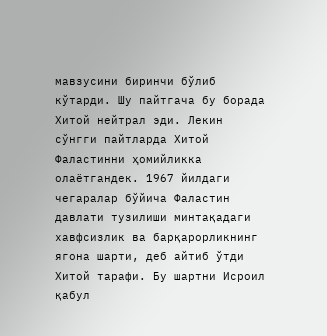мавзусини биринчи бўлиб кўтарди. Шу пайтгача бу борада Хитой нейтрал эди. Лекин сўнгги пайтларда Хитой Фаластинни ҳомийликка олаётгандек. 1967 йилдаги чегаралар бўйича Фаластин давлати тузилиши минтақадаги хавфсизлик ва барқарорликнинг ягона шарти, деб айтиб ўтди Хитой тарафи. Бу шартни Исроил қабул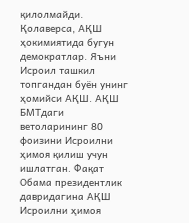қилолмайди. Қолаверса, АҚШ ҳокимиятида бугун демократлар. Яъни Исроил ташкил топгандан буён унинг ҳомийси АҚШ. АҚШ БМТдаги ветоларининг 80 фоизини Исроилни ҳимоя қилиш учун ишлатган. Фақат Обама президентлик давридагина АҚШ Исроилни ҳимоя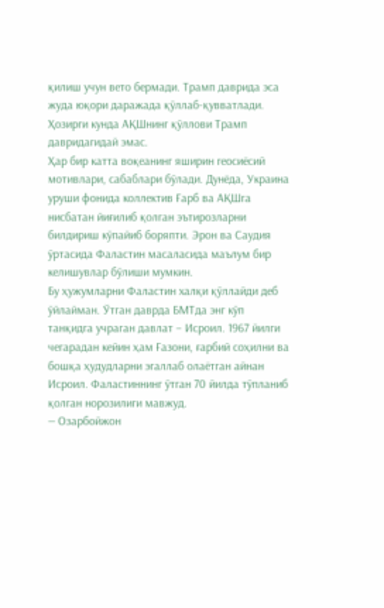қилиш учун вето бермади. Трамп даврида эса жуда юқори даражада қўллаб-қувватлади. Ҳозирги кунда АҚШнинг қўллови Трамп давридагидай эмас.
Ҳар бир катта воқеанинг яширин геосиёсий мотивлари, сабаблари бўлади. Дунёда, Украина уруши фонида коллектив Ғарб ва АҚШга нисбатан йиғилиб қолган эътирозларни билдириш кўпайиб боряпти. Эрон ва Саудия ўртасида Фаластин масаласида маълум бир келишувлар бўлиши мумкин.
Бу ҳужумларни Фаластин халқи қўллайди деб ўйлайман. Ўтган даврда БМТда энг кўп танқидга учраган давлат – Исроил. 1967 йилги чегарадан кейин ҳам Ғазони, ғарбий соҳилни ва бошқа ҳудудларни эгаллаб олаётган айнан Исроил. Фаластиннинг ўтган 70 йилда тўпланиб қолган норозилиги мавжуд.
— Озарбойжон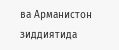ва Арманистон зиддиятида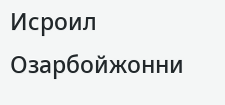Исроил Озарбойжонни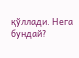қўллади. Нега бундай?